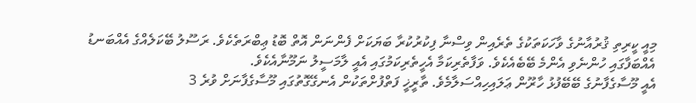މިއީ ކީރިތި ޤުރުއާނުގެ ވާހަކަތަކުގެ ތެރެއިން ވިސްނާ ފިކުރުކުރާ ބަޔަކަށް ފެންނަން އޮތް ބޮޑު ޢިބްރަތެކެވެ. ރަސޫލު ބޭކަލެއްގެ އެއްބަނޑު އެއްބަފާގައި ހުންނެވި އެންމެ ބޭބެއެކެވެ. ވަފާތެރިކަމާ އެހީތެރިކަމުގައި އެއީ ލާމަސީލު ނަމޫނާއެކެވެ.
އެއީ މޫސާގެފާނުގެ ބޭބޭފުޅު ހާރޫން ޢަލައިހިއްސަލާމެވެ. ތާރީޚީ ފަތްފުށްތަކުން އެނގޭގޮތުގައި މޫސާގެފާނަށް ވުރެ 3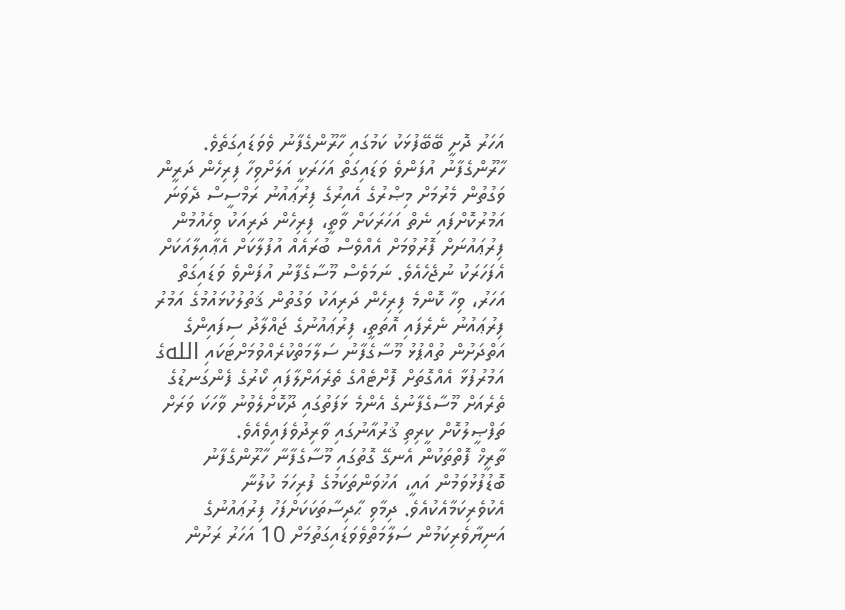އަހަރު ދޮށީ ބޭބޭފުޅަކު ކަމުގައި ހާރޫންގެފާނު ވެވަޑައިގަތެވެ. ހާރޫންގެފާނު އުފަންވެ ވަޑައިގަތް އަހަރަކީ އަލަށްވިހާ ފިރިހެން ދަރީން ވަގުތުން މެރުމަށް މިޞްރުގެ އެއިރުގެ ފިރުޢައުނު ރަމްސީސް ދެވަނަ އަމުރުކޮށްފައި ނެތް އަހަރަކަށް ވާތީ، ފިރިހެން ދަރިއަކު ވިހެއުމުން ފިރުޢައުނަށް ފޮރުވުމަށް އެއްވެސް ބުރައެއް އުފުލާކަށް އެޢާއިލާއަކަށް އެފަހަރަކު ނުޖެހެއެވެ. ނަމަވެސް މޫސާގެފާނު އުފަންވެ ވަޑައިގަތް އަހަރު، ވިހާ ކޮންމެ ފިރިހެން ދަރިއަކު ވަގުތުން ޤަތުލުކުޅައުމުގެ އަމުރު ފިރުޢައުނު ނެރެފައި އޮތަތީ، ފިރުޢައުނުގެ ޖައްލާދު ސިފައިންގެ އަތްދަށުން ތުއްޕުޅު މޫސާގެފާނު ސަލާމަތްކުރެއްވުމަށްޓަކައި اللهގެ އަމުރުފުޅާ އެއްގޮތަށް ފޮށްޓެއްގެ ތެރެއަށްލާފައި ކޯރުގެ ފެންގަނޑުގެ ތެރެއަށް މޫސާގެފާނުގެ އެންމެ ޅަފަތުގައި ދޫކޮށްލެވުނު ވާހަކަ ވަރަށް ތަފްޞީލުކޮށް ކީރިތި ޤުރުއާނުގައި ވާރިދުވެފައިވެއެވެ.
ތާރީޚް ފޮތްތަކުން އެނގޭ ގޮތުގައި މޫސާގެފާނާ ހާރޫންގެފާނު ބޮޑުފުޅުވަމުން އައީ، އަޚުވަންތަކަމުގެ ފުރިހަމަ ކުލުނާ އެކުވެރިކަމާއެކުއެވެ. ދިމާވި ޙާދިސާތަކަކަށްފަހު ފިރުޢައުނުގެ އަނިޔާވެރިކަމުން ސަލާމަތްވެވަޑައިގަތުމަށް 10 އަހަރު ރަށުން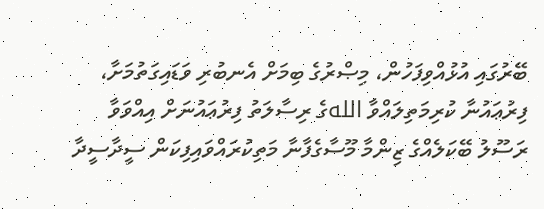ބޭރުގައި އުޅުއްވިފަހުން، މިޞްރުގެ ބިމަށް އެނބުރި ވަޑައިގަތުމަށާ، ފިރުޢައުނާ ކުރިމަތިލައްވާ اللهގެ ރިސާލަތު ފިރުޢައުނަށް އިއްވަވާ ރަސޫލު ބޭކަލެއްގެ ޒިންމާ މޫސާގެފާނާ މަތިކުރައްވައިފިކަން ސީދާސީދާ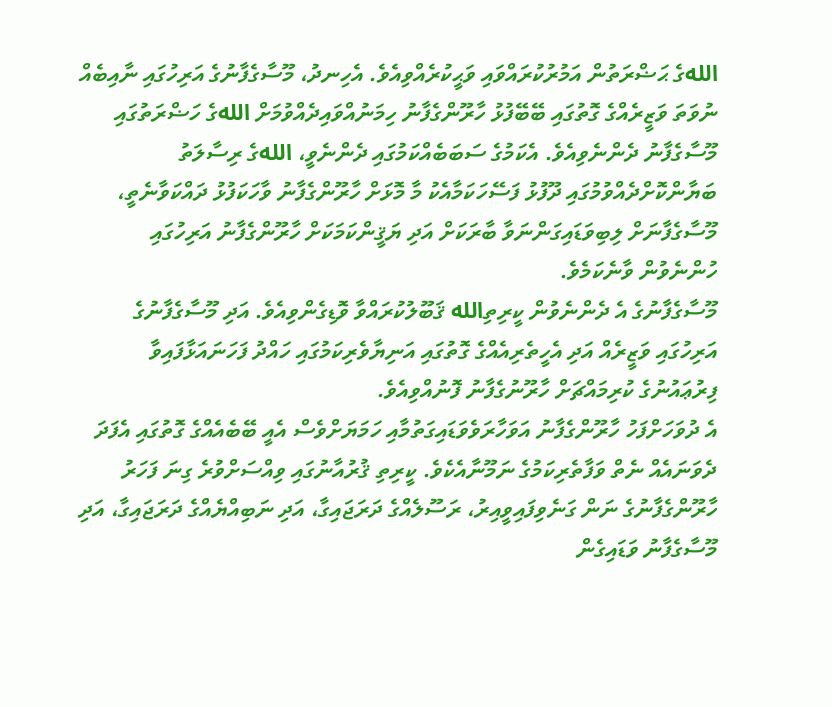اللهގެ ޙަޟްރަތުން އަމުރުކުރައްވައި ވަޙީކުރެއްވިއެވެ. އެހިނދު، މޫސާގެފާނުގެ އަރިހުގައި ނާއިބެއް ނުވަތަ ވަޒީރެއްގެ ގޮތުގައި ބޭބޭފުޅު ހާރޫންގެފާނު ހިމަނުއްވައިދެއްވުމަށް اللهގެ ހަޟްރަތުގައި މޫސާގެފާނު ދެންނެވިއެވެ. އެކަމުގެ ސަބަބެއްކަމުގައި ދެންނެވީ، اللهގެ ރިސާލަތު ބަޔާންކޮށްދެއްވުމުގައި ދޫފުޅު ފަސޭހަކަމާއެކު މާ މޮޅަށް ހާރޫންގެފާނު ވާހަކަފުޅު ދައްކަވާނެތީ، މޫސާގެފާނަށް ލިބިވަޑައިގަންނަވާ ބާރަކަށް އަދި ޔަޤީންކަމަކަށް ހާރޫންގެފާނު އަރިހުގައި ހުންނެވުން ވާނެކަމެވެ.
މޫސާގެފާނުގެ އެ ދެންނެވުން ކީރިތިالله ޤަބޫލުކުރައްވާ ވޮޑިގެންވިއެވެ. އަދި މޫސާގެފާނުގެ އަރިހުގައި ވަޒީރެއް އަދި އެހީތެރިއެއްގެ ގޮތުގައި އަނިޔާވެރިކަމުގައި ހައްދު ފަހަނައަޅާފައިވާ ފިރުޢައުނުގެ ކުރިމައްޗަށް ހާރޫނުގެފާނު ފޮނުއްވިއެވެ.
އެ ދުވަހަށްފަހު ހާރޫންގެފާނު އަވަހާރަވެވަޑައިގަތުމާއި ހަމަޔަށްވެސް އެއީ ބޭބެއެއްގެ ގޮތުގައި އެފަދަ ދެވަނައެއް ނެތް ވަފާތެރިކަމުގެ ނަމޫނާއެކެވެ. ކީރިތި ޤުރުއާނުގައި ވިއްސަށްވުރެ ގިނަ ފަހަރު ހާރޫންގެފާނުގެ ނަން ގަނެވިފައިވީއިރު، ރަސޫލެއްގެ ދަރަޖައިގާ، އަދި ނަބިއްޔެއްގެ ދަރަޖައިގާ، އަދި މޫސާގެފާނު ވަޑައިގެން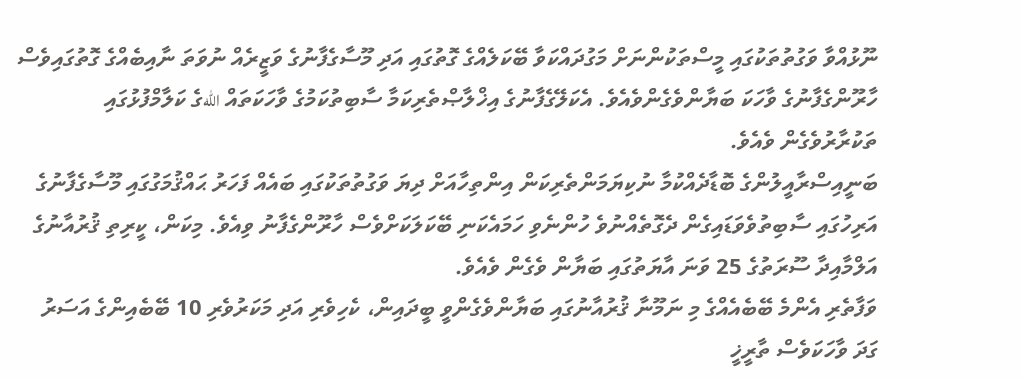ނޫޅުއްވާ ވަގުތުތަކުގައި މީސްތަކުންނަށް މަގުދައްކަވާ ބޭކަލެއްގެ ގޮތުގައި އަދި މޫސާގެފާނުގެ ވަޒީރެއް ނުވަތަ ނާއިބެއްގެ ގޮތުގައިވެސް ހާރޫންގެފާނުގެ ވާހަކަ ބަޔާންވެގެންވެއެވެ. އެކަލޭގެފާނުގެ އިޚްލާޞްތެރިކަމާ ސާބިތުކަމުގެ ވާހަކަތައް اللهގެ ކަލާމްފުޅުގައި ތަކުރާރުވެގެން ވެއެވެ.
ބަނީއިސްރާއީލުންގެ ބޮޑާދެއްކުމާ ނުކިޔަމަންތެރިކަން އިންތިހާއަށް ދިޔަ ވަގުތުތަކުގައި ބައެއް ފަހަރު ޙައްޤުމަގުގައި މޫސާގެފާނުގެ އަރިހުގައި ސާބިތުވެވަޑައިގެން ދެގޮތެއްނުވެ ހުންނެވި ހަމައެކަނި ބޭކަލަކަށްވެސް ހާރޫންގެފާނު ވިއެވެ. މިކަން، ކީރިތި ޤުރުއާނުގެ އަލްމާއިދާ ސޫރަތުގެ 25 ވަނަ އާޔަތުގައި ބަޔާން ވެގެން ވެއެވެ.
ވަފާތެރި އެންމެ ބޭބެއެއްގެ މި ނަމޫނާ ޤުރުއާނުގައި ބަޔާންވެގެންވީ ބީދައިން، ކެހިވެރި އަދި މަކަރުވެރި 10 ބޭބެއިންގެ އަސަރު ގަދަ ވާހަކަވެސް ތާރީޚީ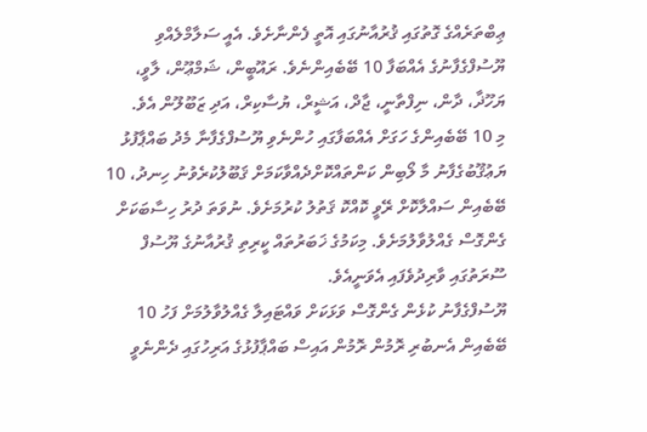ޢިބްތަރެއްގެ ގޮތުގައި ޤުރުއާނުގައި އޮތީ ފެންނާށެވެ. އެއީ ސަލާމްލެއްވި ޔޫސުފްގެފާނުގެ އެއްބަފާ 10 ބޭބެއިންނެވެ. ރައޫބީން، ޝަމްޢޫން، ލާވީ، ޔަހޫޛާ، ދާން، ނިފްތާނީ، ޖާދް، އަޝީރް، ޔުސާކިރް، އަދި ޒަބޫލޫން އެވެ.
މި 10 ބޭބެއިންގެ ހަގަށް އެއްބަފާގައި ހުންނެވި ޔޫސުފްގެފާނާ މެދު ބައްޕާފުޅު ޔަޢުޤޫބުގެފާނު މާ ލޯބިން ކަންތައްކޮށްދެއްވާކަމަށް ޤަބޫލުކުރެވުނު ހިނދު، 10 ބޭބެއިން ސައްލާކޮށް ރޭވީ ކޮއްކޮ ޤަތުލު ކުރުމަށެވެ. ނުވަތަ ދުރު ހިސާބަކަށް ގެންގޮސް ގެއްލުވާލުމަށެވެ. މިކަމުގެ ޚަބަރުތައް ކީރިތި ޤުރުއާނުގެ ޔޫސުފް ސޫރަތުގައި ވާރިދުވެފައި އެވަނީއެވެ.
ޔޫސުފްގެފާނު ކުޅެން ގެންގޮސް ވަޅަކަށް ވައްޓައިލާ ގެއްލުވާލުމަށް ފަހު 10 ބޭބެއިން އެނބުރި ރޮމުން ރޮމުން އައިސް ބައްޕާފުޅުގެ އަރިހުގައި ދެންނެވީ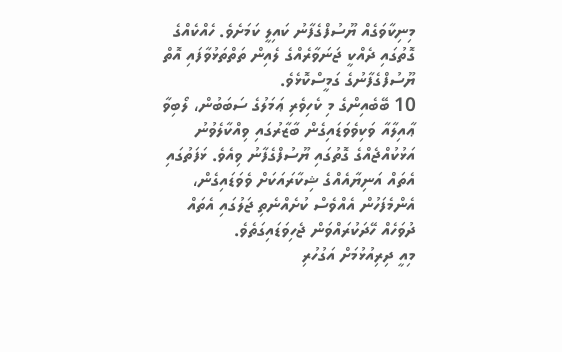މިނިކާވަގެއް ޔޫސުފްގެފާނު ކައިލީ ކަމަށެވެ. ހެއްކެއްގެ ގޮތުގައި ދެއްކީ ޖަނަވާރެއްގެ ލެއިން ތަތްތަޅުވާފައި އޮތް ޔޫސުފްގެފާނުގެ ގަމީސްކޮޅެވެ.
10 ބޭބެއިންގެ މި ކެހިވެރި ޢަމަލުގެ ސަބަބުން، ލޯބިވާ ޢާއިލާއާ ވަކިވެވަޑައިގެން ބާޒާރުގައި ވިއްކާލެވުނު އަޅުކުއްޖެއްގެ ގޮތުގައި ޔޫސުފްގެފާނު ވިއެވެ. ޅަފަތުގައި އެތައް އަނިޔާއެއްގެ ޝިކާރައަކަށް ވެވަޑައިގެން، އެންމެފަހުން އެއްވެސް ކުށެއްނެތި ޖަލުގައި އެތައް ދުވަހެއް ހޭދަކުރައްވަން ޖެހިވަޑައިގަތެވެ.
މިއީ ދިރިއުޅުމަށް އަގުހުރި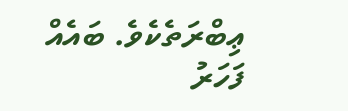ޢިބްރަތެކެވެ. ބައެއް ފަހަރު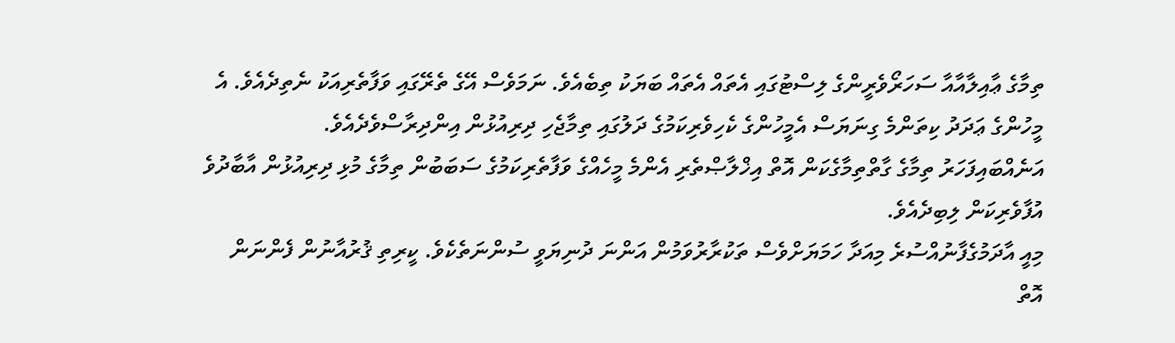ތިމާގެ ޢާއިލާއާއާ ސަހަރޯވެރީންގެ ލިސްޓުގައި އެތައް އެތައް ބަޔަކު ތިބެއެވެ. ނަމަވެސް އޭގެ ތެރޭގައި ވަފާތެރިއަކު ނެތިދެއެވެ. އެ މީހުންގެ ޢަދަދު ކިތަންމެ ގިނަޔަސް އެމީހުންގެ ކެހިވެރިކަމުގެ ދަލުގައި ތިމާޖެހި ދިރިއުޅުން އިންދިރާސްވެދެއެވެ.
އަނެއްބައިފަހަރު ތިމާގެ ގާތްތިމާގެކަން އޮތް އިޚްލާޞްތެރި އެންމެ މީހެއްގެ ވަފާތެރިކަމުގެ ސަބަބުން ތިމާގެ މުޅި ދިރިއުޅުން އާބާދުވެ އުފާވެރިކަން ލިބިދެއެވެ.
މިއީ އާދަމުގެފާނުއްސުރެ މިއަދާ ހަމަޔަށްވެސް ތަކުރާރުވަމުން އަންނަ ދުނިޔަވީ ސުންނަތެކެވެ. ކީރިތި ޤުރުއާނުން ފެންނަން އޮތް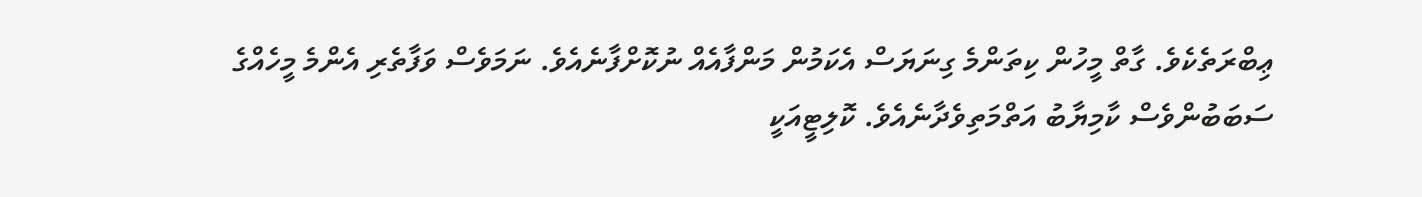ޢިބްރަތެކެވެ. ގާތް މީހުން ކިތަންމެ ގިނަޔަސް އެކަމުން މަންފާއެއް ނުކޮށްފާނެއެވެ. ނަމަވެސް ވަފާތެރި އެންމެ މީހެއްގެ ސަބަބުންވެސް ކާމިޔާބު އަތްމަތިވެދާނެއެވެ. ކޮލިޓީއަކީ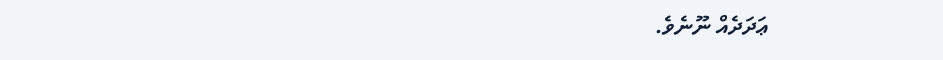ޢަދަދެއް ނޫނެވެ.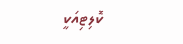ކޮލިޓިއަކީ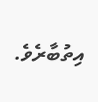އިތުބާރެވެ.